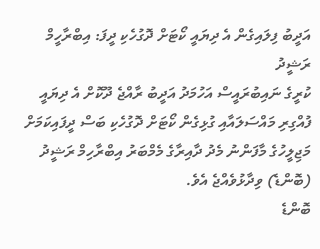އަދީބު ފިލައިގެން އެ ދިޔައީ ކޯޓަށް ދޮގުހެކި ދީފަ: އިބްރާހީމް ރަޝީދު
ކުރީގެ ނައިބުރައީސް އަހުމަދު އަދީބު ރާއްޖެ ދޫކޮށް އެ ދިޔައީ ފުއްގިރި މައްސަލައާއި ގުޅިގެން ކޯޓަށް ދޮގުހެކި ބަސް ދީފައިކަމަށް މަޖިލީހުގެ މާފަންނު މެދު ދާއިރާގެ މެމްބަރު އިބްރާހިމް ރަޝީދު (ބޮންޑެ) ވިދާޅުވެއްޖެ އެވެ.
ބޮންޑެ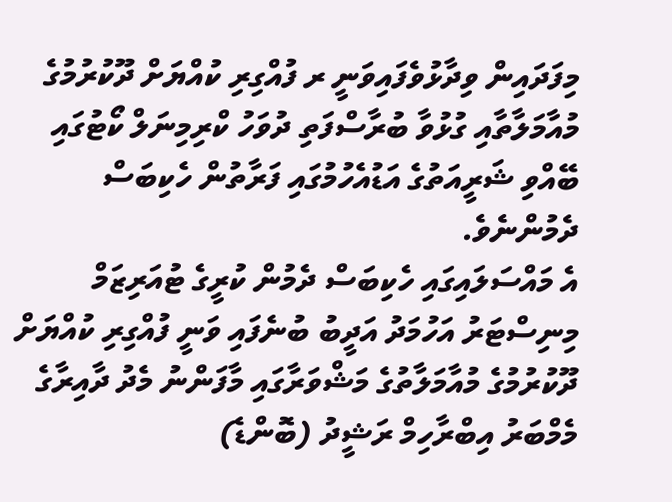މިފަދައިން ވިދާޅުވެފައިވަނީ ރ ފުއްގިރި ކުއްޔަށް ދޫކުރުމުގެ މުއާމަލާތާއި ގުޅުވާ ބުރާސްފަތި ދުވަހު ކްރިމިނަލް ކޯޓުގައި ބޭއްވި ޝަރީއަތުގެ އަޑުއެހުމުގައި ފަރާތުން ހެކިބަސް ދެމުންނެވެ.
އެ މައްސަލައިގައި ހެކިބަސް ދެމުން ކުރީގެ ޓުއަރިޒަމް މިނިސްޓަރު އަހުމަދު އަދީބު ބުނެފައި ވަނީ ފުއްގިރި ކުއްޔަށް ދޫކުރުމުގެ މުއާމަލާތުގެ މަޝްވަރާގައި މާފަންނު މެދު ދާއިރާގެ މެމްބަރު އިބްރާހިމް ރަޝީދު (ބޮންޑެ)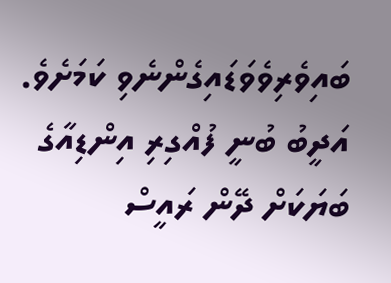ބައިވެރިވެވަޑައިގެންނެވި ކަމަށެވެ.
އަދީބު ބުނީ ފުއްގިރި އިންޑިއާގެ ބަޔަކަށް ދޭން ރައީސް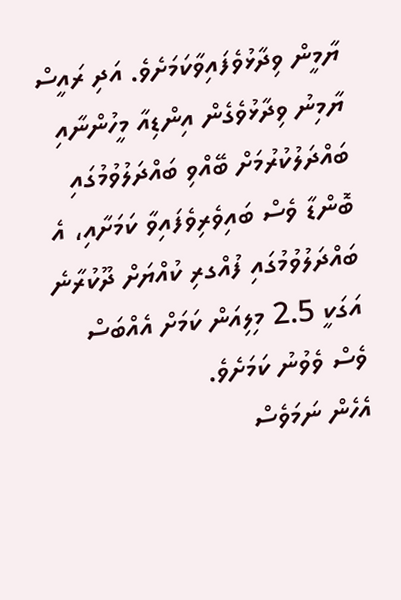ޔާމީން ވިދާޅުވެފައިވާކަމަށެވެ. އަދި ރައީސް ޔާމިނު ވިދާޅުވެގެން އިންޑިއާ މީހުންނާއި ބައްދަލުކުރުމަށް ބޭއްވި ބައްދަލުވުމުގައި ބޮންޑާ ވެސް ބައިވެރިވެފައިވާ ކަމަށާއި، އެ ބައްދަލުވުމުގައި ފުއްގރި ކުއްޔަށް ދޫކުރާނެ އަގަކީ 2.5 މިލިއަން ކަމަށް އެއްބަސް ވެސް ވެވުނު ކަމަށެވެ.
އެހެން ނަމަވެސް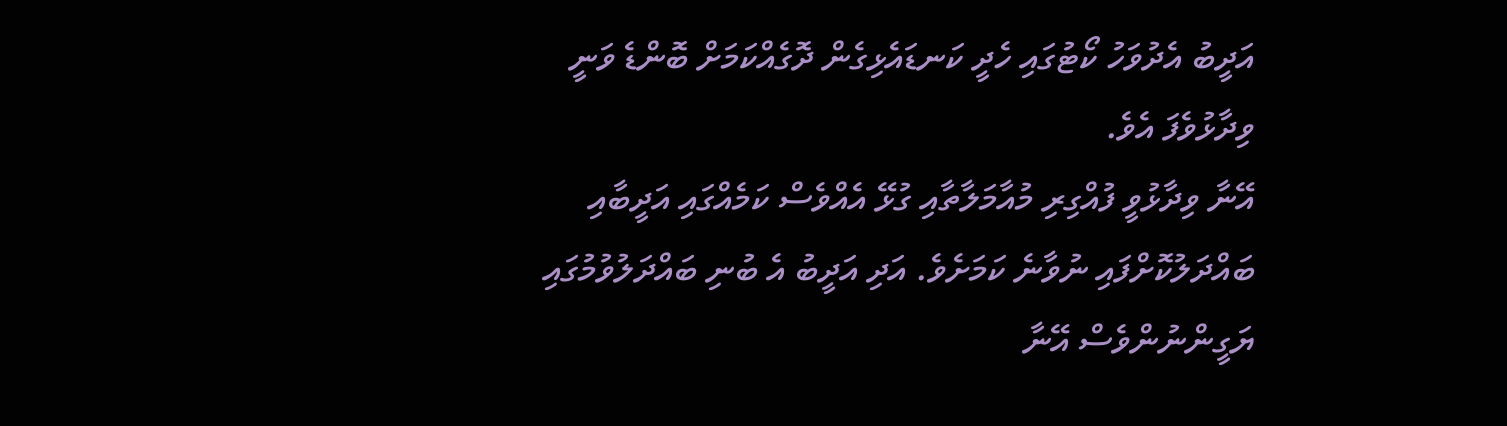އަދީބު އެދުވަހު ކޯޓުގައި ހެދީ ކަނޑައެޅިގެން ދޮގެއްކަމަށް ބޮންޑެ ވަނީ ވިދާޅުވެފަ އެވެ.
އޭނާ ވިދާޅުވީ ފުއްގިރި މުއާމަލާތާއި ގުޅޭ އެއްވެސް ކަމެއްގައި އަދީބާއި ބައްދަލުކޮށްފައި ނުވާނެ ކަމަށެވެ. އަދި އަދީބު އެ ބުނި ބައްދަލުވުމުގައި ޔަގީންނުންވެސް އޭނާ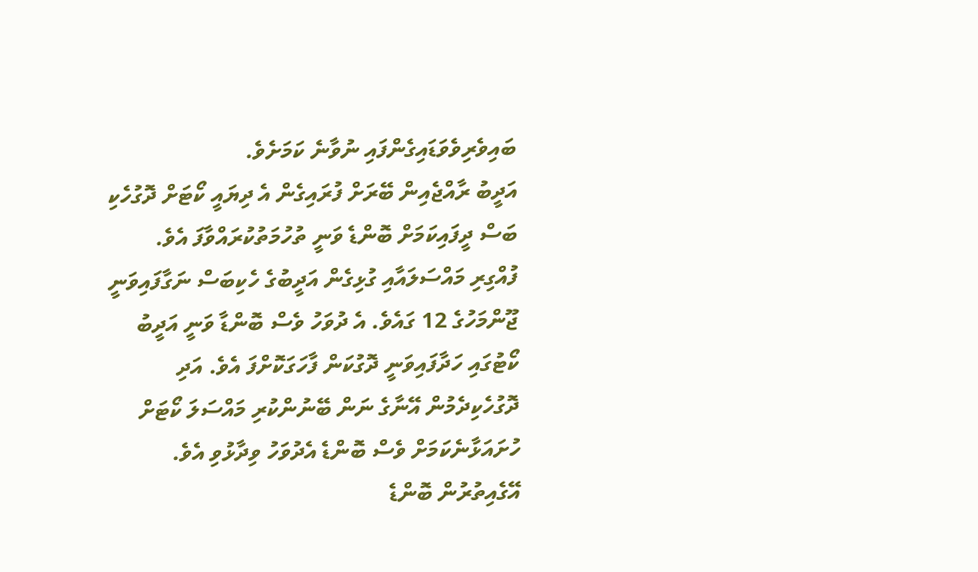ބައިވެރިވެވަޑައިގެންފައި ނުވާނެ ކަމަށެވެ.
އަދީބު ރާއްޖެއިން ބޭރަށް ފުރައިގެން އެ ދިޔައީ ކޯޓަށް ދޮގުހެކި ބަސް ދީފައިކަމަށް ބޮންޑެ ވަނީ ތުހުމަތުކުރައްވާފަ އެވެ.
ފުއްގިރި މައްސަލައާއި ގުޅިގެން އަދީބުގެ ހެކިބަސް ނަގާފައިވަނީ ޖޫންމަހުގެ 12 ގައެވެ. އެ ދުވަހު ވެސް ބޮންޑާ ވަނީ އަދީބު ކޯޓުގައި ހަދާފައިވަނީ ދޮގުކަން ފާހަގަކޮށްފަ އެވެ. އަދި ދޮގުހެކިދެމުން އޭނާގެ ނަން ބޭނުންކުރި މައްސަލަ ކޯޓަށް ހުށައަޅާނެކަމަށް ވެސް ބޮންޑެ އެދުވަހު ވިދާޅުވި އެވެ.
އޭގެއިތުރުން ބޮންޑެ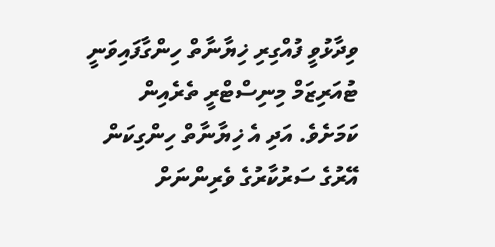ވިދާޅުވީ ފުއްގިރި ޚިޔާނާތް ހިންގާފައިވަނީ ޓުއަރިޒަމް މިނިސްޓްރީ ތެރެއިން ކަމަށެވެ. އަދި އެ ޚިޔާނާތް ހިންގިކަން އޭރުގެ ސަރުކާރުގެ ވެރިންނަށް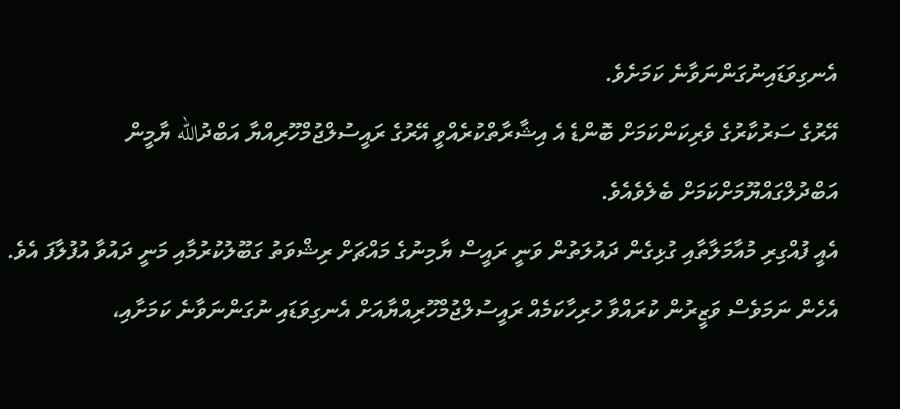އެނގިވަޑައިނުގަންނަވާނެ ކަމަށެވެ.
އޭރުގެ ސަރުކާރުގެ ވެރިކަންކަމަށް ބޮންޑެ އެ އިޝާރާތްކުރެއްވީ އޭރުގެ ރައީސުލްޖުމްހޫރިއްޔާ އަބްދުالله ޔާމީން އަބްދުލްގައްޔޫމަށްކަމަށް ބެލެވެއެވެ.
އެއީ ފުއްގިރި މުއާމަލާތާއި ގުޅިގެން ދައުލަތުން ވަނީ ރައީސް ޔާމިނުގެ މައްޗަށް ރިޝްވަތު ގަބޫލުކުރުމާއި މަނީ ދައުވާ އުފުލާފަ އެވެ.
އެހެން ނަމަވެސް ވަޒީރުން ކުރައްވާ ހުރިހާކަމެއް ރައީސުލްޖުމްހޫރިއްޔާއަށް އެނގިވަޑައި ނުގަންނަވާނެ ކަމަށާއި،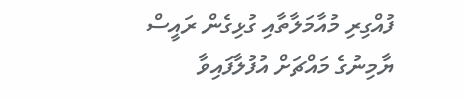ފުއްގިރި މުއާމަލާތާއި ގުޅިގެން ރައީސް ޔާމިނުގެ މައްޗަށް އުފުލާފައިވާ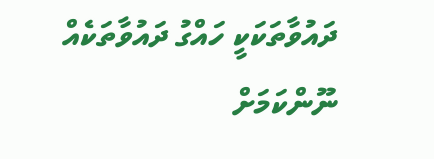ދައުވާތަކަކީ ހައްގު ދައުވާތަކެއް ނޫންކަމަށް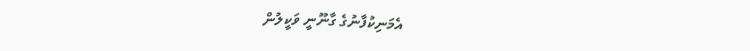އެމަނިކުފާނުގެ ގާނޫނީ ވަކީލުން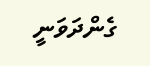ގެންދަވަނީ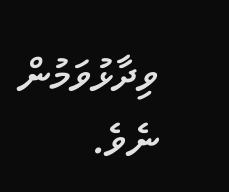ވިދާޅުވަމުން ނެވެ.